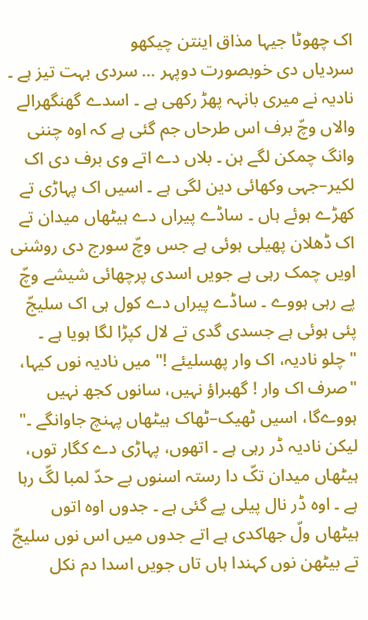اک چھوٹا جیہا مذاق اینتن چیکھو
سردیاں دی خوبصورت دوپہر … سردی بہت تیز ہے ۔ نادیہ نے میری بانہہ پھڑ رکھی ہے ۔ اسدے گھنگھرالے والاں وچّ برف اس طرحاں جم گئی ہے کہ اوہ چننی وانگ چمکن لگے ہن ۔ بلاں دے اتے وی برف دی اک لکیر–جہی وکھائی دین لگی ہے ۔ اسیں اک پہاڑی تے کھڑے ہوئے ہاں ۔ ساڈے پیراں دے ہیٹھاں میدان تے اک ڈھلان پھیلی ہوئی ہے جس وچّ سورج دی روشنی اویں چمک رہی ہے جویں اسدی پرچھائی شیشے وچّ پے رہی ہووے ۔ ساڈے پیراں دے کول ہی اک سلیجّ پئی ہوئی ہے جسدی گدی تے لال کپڑا لگا ہویا ہے ۔
"چلو نادیہ، اک وار پھسلیئے !" میں نادیہ نوں کیہا، "صرف اک وار ! گھبراؤ نہیں، سانوں کجھ نہیں ہووےگا، اسیں ٹھیک–ٹھاک ہیٹھاں پہنچ جاوانگے ۔"
لیکن نادیہ ڈر رہی ہے ۔ اتھوں، پہاڑی دے کگار توں، ہیٹھاں میدان تکّ دا رستہ اسنوں بے حدّ لمبا لگّ رہا ہے ۔ اوہ ڈر نال پیلی پے گئی ہے ۔ جدوں اوہ اتوں ہیٹھاں ولّ جھاکدی ہے اتے جدوں میں اس نوں سلیجّ تے بیٹھن نوں کہندا ہاں تاں جویں اسدا دم نکل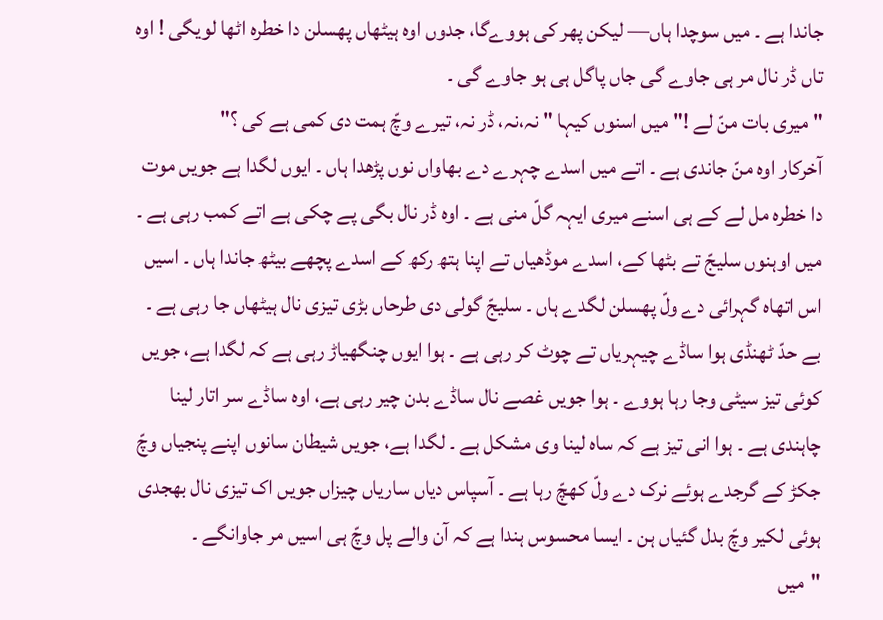جاندا ہے ۔ میں سوچدا ہاں–– لیکن پھر کی ہووےگا، جدوں اوہ ہیٹھاں پھسلن دا خطرہ اٹھا لویگی ! اوہ تاں ڈر نال مر ہی جاوے گی جاں پاگل ہی ہو جاوے گی ۔
" میری بات منّ لے !" میں اسنوں کیہا " نہ،نہ، ڈر نہ، تیرے وچّ ہمت دی کمی ہے کی ؟"
آخرکار اوہ منّ جاندی ہے ۔ اتے میں اسدے چہرے دے بھاواں نوں پڑھدا ہاں ۔ ایوں لگدا ہے جویں موت دا خطرہ مل لے کے ہی اسنے میری ایہہ گلّ منی ہے ۔ اوہ ڈر نال بگی پے چکی ہے اتے کمب رہی ہے ۔ میں اوہنوں سلیجّ تے بٹھا کے، اسدے موڈھیاں تے اپنا ہتھ رکھ کے اسدے پچھے بیٹھ جاندا ہاں ۔ اسیں اس اتھاہ گہرائی دے ولّ پھسلن لگدے ہاں ۔ سلیجّ گولی دی طرحاں بڑی تیزی نال ہیٹھاں جا رہی ہے ۔ بے حدّ ٹھنڈی ہوا ساڈے چیہریاں تے چوٹ کر رہی ہے ۔ ہوا ایوں چنگھیاڑ رہی ہے کہ لگدا ہے، جویں کوئی تیز سیٹی وجا رہا ہووے ۔ ہوا جویں غصے نال ساڈے بدن چیر رہی ہے، اوہ ساڈے سر اتار لینا چاہندی ہے ۔ ہوا انی تیز ہے کہ ساہ لینا وی مشکل ہے ۔ لگدا ہے، جویں شیطان سانوں اپنے پنجیاں وچّ جکڑ کے گرجدے ہوئے نرک دے ولّ کھچّ رہا ہے ۔ آسپاس دیاں ساریاں چیزاں جویں اک تیزی نال بھجدی ہوئی لکیر وچّ بدل گئیاں ہن ۔ ایسا محسوس ہندا ہے کہ آن والے پل وچّ ہی اسیں مر جاوانگے ۔
"میں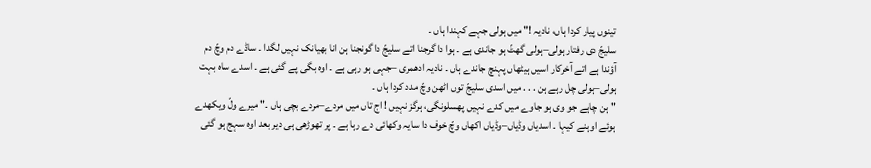تینوں پیار کردا ہاں، نادیہ !" میں ہولی جہے کہندا ہاں ۔
سلیجّ دی رفتار ہولی–ہولی گھٹّ ہو جاندی ہے ۔ ہوا دا گرجنا اتے سلیجّ دا گونجنا ہن انا بھیانک نہیں لگدا ۔ ساڈے دم وچّ دم آؤندا ہے اتے آخرکار اسیں ہیٹھاں پہنچ جاندے ہاں ۔ نادیہ ادھمری –جہی ہو رہی ہے ۔ اوہ بگی پے گئی ہے ۔ اسدے ساہ بہت ہولی–ہولی چل رہے ہن . . . میں اسدی سلیجّ توں اٹھن وچّ مدد کردا ہاں ۔
"ہن چاہے جو وی ہو جاوے میں کدے نہیں پھسلونگی، ہرگز نہیں ! اج تاں میں مردے–مردے بچی ہاں ۔" میرے ولّ ویکھدے ہوئے اوہنے کیہا ۔ اسدیاں وڈیاں–وڈیاں اکھاں وچّ خوف دا سایہ وکھائی دے رہا ہے ۔ پر تھوڑھی ہی دیر بعد اوہ سہج ہو گئی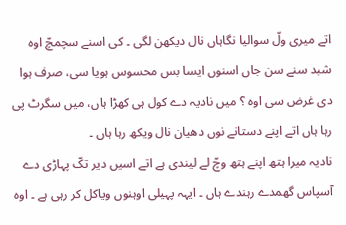اتے میری ولّ سوالیا نگاہاں نال دیکھن لگی ۔ کی اسنے سچمچّ اوہ شبد سنے سن جاں اسنوں ایسا بس محسوس ہویا سی، صرف ہوا دی غرض سی اوہ ؟ میں نادیہ دے کول ہی کھڑا ہاں، میں سگرٹ پی رہا ہاں اتے اپنے دستانے نوں دھیان نال ویکھ رہا ہاں ۔
نادیہ میرا ہتھ اپنے ہتھ وچّ لے لیندی ہے اتے اسیں دیر تکّ پہاڑی دے آسپاس گھمدے رہندے ہاں ۔ ایہہ پہیلی اوہنوں ویاکل کر رہی ہے ۔ اوہ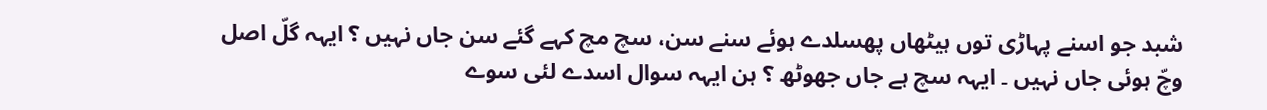شبد جو اسنے پہاڑی توں ہیٹھاں پھسلدے ہوئے سنے سن، سچ مچ کہے گئے سن جاں نہیں ؟ ایہہ گلّ اصل وچّ ہوئی جاں نہیں ۔ ایہہ سچ ہے جاں جھوٹھ ؟ ہن ایہہ سوال اسدے لئی سوے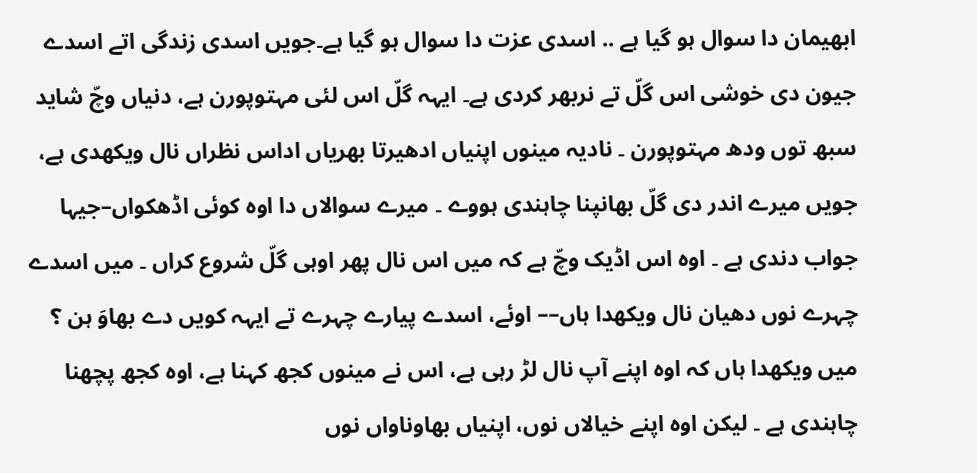ابھیمان دا سوال ہو گیا ہے .. اسدی عزت دا سوال ہو گیا ہے۔جویں اسدی زندگی اتے اسدے جیون دی خوشی اس گلّ تے نربھر کردی ہے۔ ایہہ گلّ اس لئی مہتوپورن ہے، دنیاں وچّ شاید سبھ توں ودھ مہتوپورن ۔ نادیہ مینوں اپنیاں ادھیرتا بھریاں اداس نظراں نال ویکھدی ہے، جویں میرے اندر دی گلّ بھانپنا چاہندی ہووے ۔ میرے سوالاں دا اوہ کوئی اڈھکواں–جیہا جواب دندی ہے ۔ اوہ اس اڈیک وچّ ہے کہ میں اس نال پھر اوہی گلّ شروع کراں ۔ میں اسدے چہرے نوں دھیان نال ویکھدا ہاں–– اوئے، اسدے پیارے چہرے تے ایہہ کویں دے بھاوَ ہن ؟ میں ویکھدا ہاں کہ اوہ اپنے آپ نال لڑ رہی ہے، اس نے مینوں کجھ کہنا ہے، اوہ کجھ پچھنا چاہندی ہے ۔ لیکن اوہ اپنے خیالاں نوں، اپنیاں بھاوناواں نوں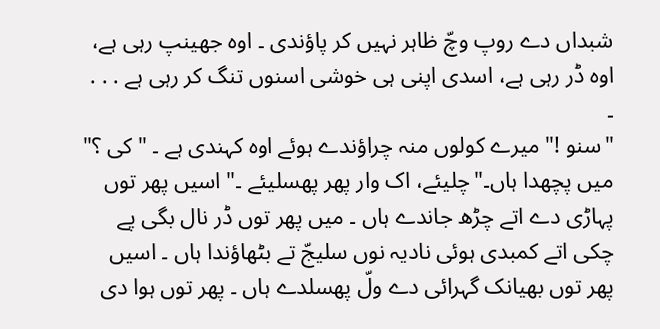شبداں دے روپ وچّ ظاہر نہیں کر پاؤندی ۔ اوہ جھینپ رہی ہے، اوہ ڈر رہی ہے، اسدی اپنی ہی خوشی اسنوں تنگ کر رہی ہے . . . ۔
"سنو !" میرے کولوں منہ چراؤندے ہوئے اوہ کہندی ہے ۔ "کی ؟" میں پچھدا ہاں۔"چلیئے، اک وار پھر پھسلیئے ۔" اسیں پھر توں پہاڑی دے اتے چڑھ جاندے ہاں ۔ میں پھر توں ڈر نال بگی پے چکی اتے کمبدی ہوئی نادیہ نوں سلیجّ تے بٹھاؤندا ہاں ۔ اسیں پھر توں بھیانک گہرائی دے ولّ پھسلدے ہاں ۔ پھر توں ہوا دی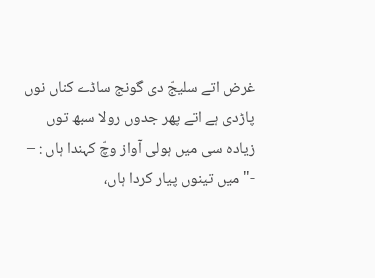غرض اتے سلیجّ دی گونج ساڈے کناں نوں پاڑدی ہے اتے پھر جدوں رولا سبھ توں زیادہ سی میں ہولی آواز وچّ کہندا ہاں : – -"میں تینوں پیار کردا ہاں،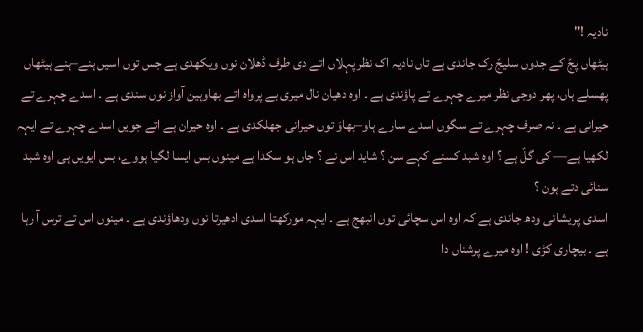نادیہ !"
ہیٹھاں پجّ کے جدوں سلیجّ رک جاندی ہے تاں نادیہ اک نظر پہلاں اتے دی طرف ڈھلان نوں ویکھدی ہے جس توں اسیں ہنے–ہنے ہیٹھاں پھسلے ہاں، پھر دوجی نظر میرے چہرے تے پاؤندی ہے ۔ اوہ دھیان نال میری بے پرواہ اتے بھاوہین آواز نوں سندی ہے ۔ اسدے چہرے تے حیرانی ہے ۔ نہ صرف چہرے تے سگوں اسدے سارے ہاو–بھاوَ توں حیرانی جھلکدی ہے ۔ اوہ حیران ہے اتے جویں اسدے چہرے تے ایہہ لکھیا ہے–– کی گلّ ہے ؟ اوہ شبد کسنے کہے سن ؟ شاید اس نے ؟ جاں ہو سکدا ہے مینوں بس ایسا لگیا ہووے، بس ایویں ہی اوہ شبد سنائی دتے ہون ؟
اسدی پریشانی ودھ جاندی ہے کہ اوہ اس سچائی توں انبھج ہے ۔ ایہہ مورکھتا اسدی ادھیرتا نوں ودھاؤندی ہے ۔ مینوں اس تے ترس آ رہا ہے ۔ بیچاری کڑی ! اوہ میرے پرشناں دا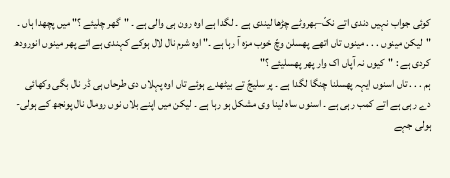کوئی جواب نہیں دندی اتے نکّ–بھروٹے چڑھا لیندی ہے ۔ لگدا ہے اوہ رون ہی والی ہے ۔ "گھر چلیئے ؟" میں پچھدا ہاں ۔ "لیکن مینوں . . . مینوں تاں اتھے پھسلن وچّ خوب مزہ آ رہا ہے ۔" اوہ شرم نال لال ہوکے کہندی ہے اتے پھر مینوں انورودھ کردی ہے : "کیوں نہ آپاں اک وار پھر پھسلیئے ؟"
ہم . . . تاں اسنوں ایہہ پھسلنا چنگا لگدا ہے ۔ پر سلیجّ تے بیٹھدے ہوئے تاں اوہ پہلاں دی طرحاں ہی ڈر نال بگی وکھائی دے رہی ہے اتے کمب رہی ہے ۔ اسنوں ساہ لینا وی مشکل ہو رہا ہے ۔ لیکن میں اپنے بلاں نوں رومال نال پونجھ کے ہولی-ہولی جہے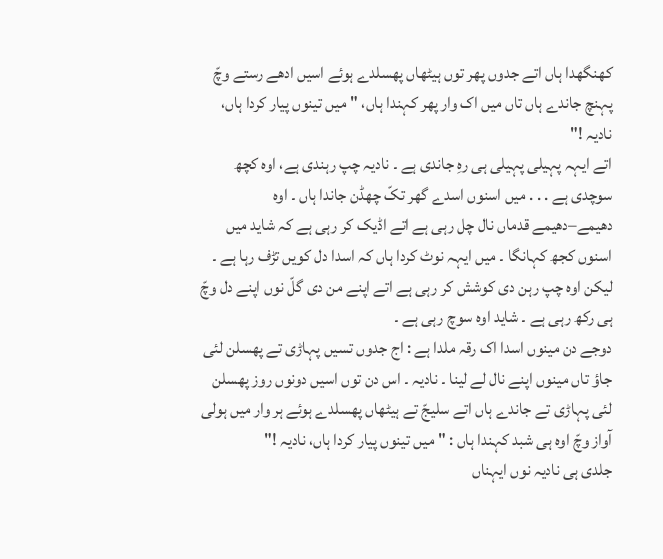کھنگھدا ہاں اتے جدوں پھر توں ہیٹھاں پھسلدے ہوئے اسیں ادھے رستے وچّ پہنچ جاندے ہاں تاں میں اک وار پھر کہندا ہاں، "میں تینوں پیار کردا ہاں، نادیہ !"
اتے ایہہ پہیلی پہیلی ہی رہِ جاندی ہے ۔ نادیہ چپ رہندی ہے، اوہ کچھ سوچدی ہے . . . میں اسنوں اسدے گھر تکّ چھڈن جاندا ہاں ۔ اوہ دھیمے–دھیمے قدماں نال چل رہی ہے اتے اڈیک کر رہی ہے کہ شاید میں اسنوں کجھ کہانگا ۔ میں ایہہ نوٹ کردا ہاں کہ اسدا دل کویں تڑف رہا ہے ۔ لیکن اوہ چپ رہن دی کوشش کر رہی ہے اتے اپنے من دی گلّ نوں اپنے دل وچّ ہی رکھ رہی ہے ۔ شاید اوہ سوچ رہی ہے ۔
دوجے دن مینوں اسدا اک رقہ ملدا ہے : اج جدوں تسیں پہاڑی تے پھسلن لئی جاؤ تاں مینوں اپنے نال لے لینا ۔ نادیہ ۔ اس دن توں اسیں دونوں روز پھسلن لئی پہاڑی تے جاندے ہاں اتے سلیجّ تے ہیٹھاں پھسلدے ہوئے ہر وار میں ہولی آواز وچّ اوہ ہی شبد کہندا ہاں : "میں تینوں پیار کردا ہاں، نادیہ !"
جلدی ہی نادیہ نوں ایہناں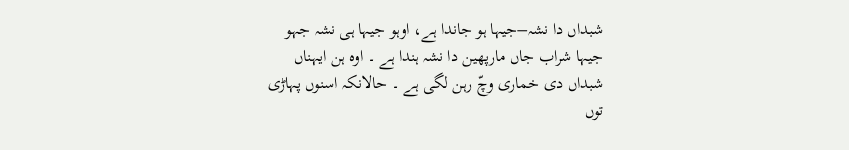شبداں دا نشہ–جیہا ہو جاندا ہے، اوہو جیہا ہی نشہ جہو جیہا شراب جاں مارپھین دا نشہ ہندا ہے ۔ اوہ ہن ایہناں شبداں دی خماری وچّ رہن لگی ہے ۔ حالانکہ اسنوں پہاڑی توں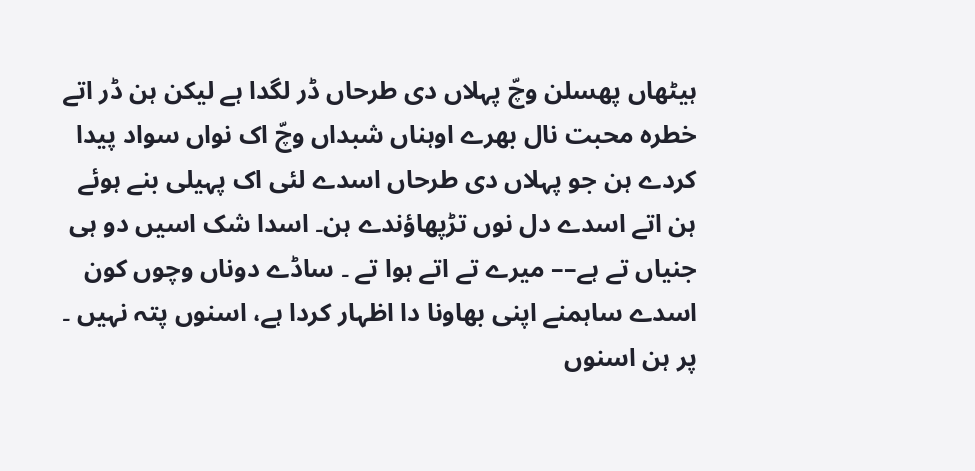ہیٹھاں پھسلن وچّ پہلاں دی طرحاں ڈر لگدا ہے لیکن ہن ڈر اتے خطرہ محبت نال بھرے اوہناں شبداں وچّ اک نواں سواد پیدا کردے ہن جو پہلاں دی طرحاں اسدے لئی اک پہیلی بنے ہوئے ہن اتے اسدے دل نوں تڑپھاؤندے ہن۔ اسدا شک اسیں دو ہی جنیاں تے ہے–– میرے تے اتے ہوا تے ۔ ساڈے دوناں وچوں کون اسدے ساہمنے اپنی بھاونا دا اظہار کردا ہے، اسنوں پتہ نہیں ۔ پر ہن اسنوں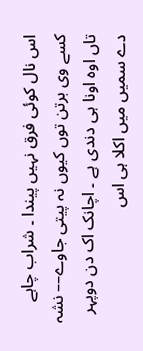اس نال کوئی فرق نہیں پیندا ۔ شراب چاہے کسے وی برتن توں کیوں نہ پیتی جاوے–– نشہ تاں اوہ اونا ہی دندی ہے ۔ اچانک اک دن دوپہر دے سمیں میں اکلا ہی اس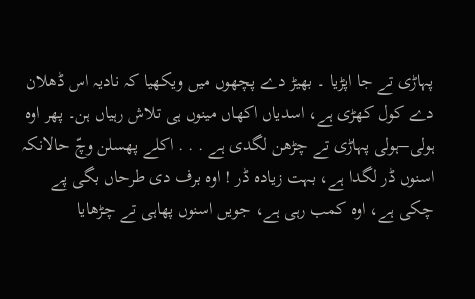پہاڑی تے جا اپڑیا ۔ بھیڑ دے پچھوں میں ویکھیا کہ نادیہ اس ڈھلان دے کول کھڑی ہے، اسدیاں اکھاں مینوں ہی تلاش رہیاں ہن۔ پھر اوہ ہولی–ہولی پہاڑی تے چڑھن لگدی ہے . . . اکلے پھسلن وچّ حالانکہ اسنوں ڈر لگدا ہے، بہت زیادہ ڈر ! اوہ برف دی طرحاں بگی پے چکی ہے، اوہ کمب رہی ہے، جویں اسنوں پھاہی تے چڑھایا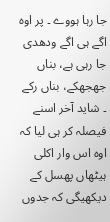جا رہا ہووے ۔ پر اوہ اگے ہی اگے ودھدی جا رہی ہے، بناں جھجھکے، بناں رکے ۔ شاید آخر اسنے فیصلہ کر ہی لیا کہ اوہ اس وار اکلی ہیٹھاں پھسل کے دیکھیگی کہ جدوں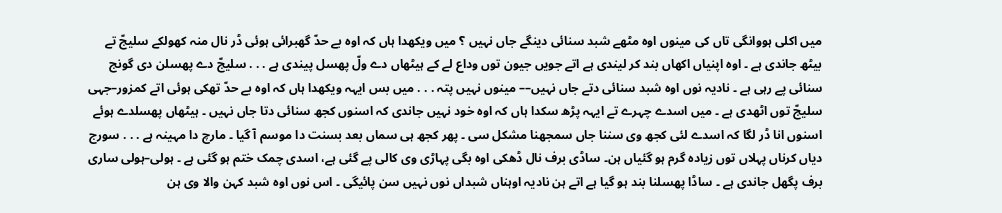میں اکلی ہووانگی تاں کی مینوں اوہ مٹھے شبد سنائی دینگے جاں نہیں ؟ میں ویکھدا ہاں کہ اوہ بے حدّ گھبرائی ہوئی ڈر نال منہ کھولکے سلیجّ تے بیٹھ جاندی ہے ۔ اوہ اپنیاں اکھاں بند کر لیندی ہے اتے جویں جیون توں وداع لے کے ہیٹھاں دے ولّ پھسل پیندی ہے . . . سلیجّ دے پھسلن دی گونج سنائی پے رہی ہے ۔ نادیہ نوں اوہ شبد سنائی دتے جاں نہیں–– مینوں نہیں پتہ . . . میں بس ایہہ ویکھدا ہاں کہ اوہ بے حدّ تھکی ہوئی اتے کمزور–جہی سلیجّ توں اٹھدی ہے ۔ میں اسدے چہرے تے ایہہ پڑھ سکدا ہاں کہ اوہ خود نہیں جاندی کہ اسنوں کجھ سنائی دتا جاں نہیں ۔ ہیٹھاں پھسلدے ہوئے اسنوں انا ڈر لگا کہ اسدے لئی کجھ وی سننا جاں سمجھنا مشکل سی ۔ پھر کجھ ہی سماں بعد بسنت دا موسم آ گیا ۔ مارچ دا مہینہ ہے . . . سورج دیاں کرناں پہلاں توں زیادہ گرم ہو گئیاں ہن۔ ساڈی برف نال ڈھکی اوہ بگی پہاڑی وی کالی پے گئی ہے، اسدی چمک ختم ہو گئی ہے ۔ ہولی–ہولی ساری برف پگھل جاندی ہے ۔ ساڈا پھسلنا بند ہو گیا ہے اتے ہن نادیہ اوہناں شبداں نوں نہیں سن پائیگی ۔ اس نوں اوہ شبد کہن والا وی ہن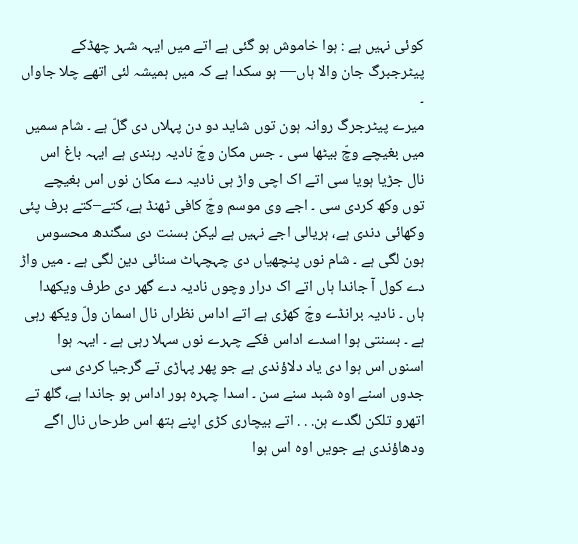کوئی نہیں ہے : ہوا خاموش ہو گئی ہے اتے میں ایہہ شہر چھڈکے پیٹرجبرگ جان والا ہاں–– ہو سکدا ہے کہ میں ہمیشہ لئی اتھے چلا جاواں ۔
میرے پیٹرجرگ روانہ ہون توں شاید دو دن پہلاں دی گلّ ہے ۔ شام سمیں میں بغیچے وچّ بیٹھا سی ۔ جس مکان وچّ نادیہ رہندی ہے ایہہ باغ اس نال جڑیا ہویا سی اتے اک اچی واڑ ہی نادیہ دے مکان نوں اس بغیچے توں وکھ کردی سی ۔ اجے وی موسم وچّ کافی ٹھنڈ ہے، کتے–کتے برف پئی وکھائی دندی ہے، ہریالی اجے نہیں ہے لیکن بسنت دی سگندھ محسوس ہون لگی ہے ۔ شام نوں پنچھیاں دی چہچہاٹ سنائی دین لگی ہے ۔ میں واڑ دے کول آ جاندا ہاں اتے اک درار وچوں نادیہ دے گھر دی طرف ویکھدا ہاں ۔ نادیہ برانڈے وچّ کھڑی ہے اتے اداس نظراں نال اسمان ولّ ویکھ رہی ہے ۔ بسنتی ہوا اسدے اداس فکے چہرے نوں سہلا رہی ہے ۔ ایہہ ہوا اسنوں اس ہوا دی یاد دلاؤندی ہے جو پھر پہاڑی تے گرجیا کردی سی جدوں اسنے اوہ شبد سنے سن ۔ اسدا چہرہ ہور اداس ہو جاندا ہے، گلھ تے اتھرو تلکن لگدے ہن. . . اتے بیچاری کڑی اپنے ہتھ اس طرحاں نال اگے ودھاؤندی ہے جویں اوہ اس ہوا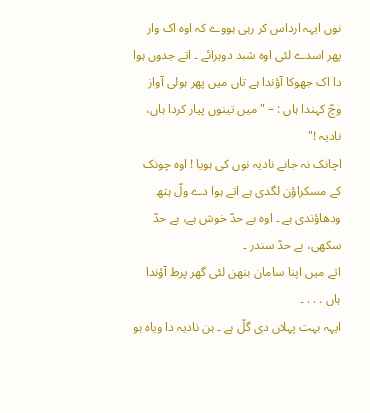نوں ایہہ ارداس کر رہی ہووے کہ اوہ اک وار پھر اسدے لئی اوہ شبد دوہرائے ۔ اتے جدوں ہوا دا اک جھوکا آؤندا ہے تاں میں پھر ہولی آواز وچّ کہندا ہاں : – "میں تینوں پیار کردا ہاں، نادیہ !"
اچانک نہ جانے نادیہ نوں کی ہویا ! اوہ چونک کے مسکراؤن لگدی ہے اتے ہوا دے ولّ ہتھ ودھاؤندی ہے ۔ اوہ بے حدّ خوش ہے، بے حدّ سکھی، بے حدّ سندر ۔
اتے میں اپنا سامان بنھن لئی گھر پرط آؤندا ہاں . . . ۔
ایہہ بہت پہلاں دی گلّ ہے ۔ ہن نادیہ دا ویاہ ہو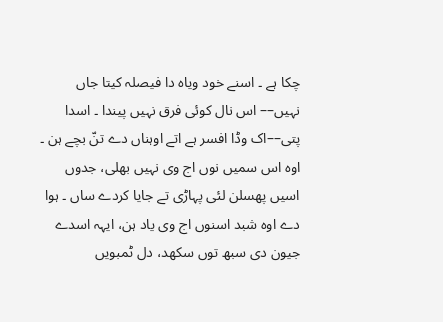چکا ہے ۔ اسنے خود ویاہ دا فیصلہ کیتا جاں نہیں–– اس نال کوئی فرق نہیں پیندا ۔ اسدا پتی––اک وڈا افسر ہے اتے اوہناں دے تنّ بچے ہن ۔ اوہ اس سمیں نوں اج وی نہیں بھلی، جدوں اسیں پھسلن لئی پہاڑی تے جایا کردے ساں ۔ ہوا دے اوہ شبد اسنوں اج وی یاد ہن، ایہہ اسدے جیون دی سبھ توں سکھد، دل ٹمبویں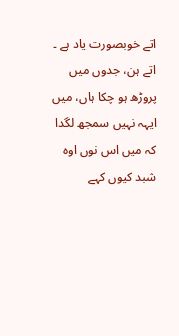اتے خوبصورت یاد ہے ۔
اتے ہن، جدوں میں پروڑھ ہو چکا ہاں، میں ایہہ نہیں سمجھ لگدا کہ میں اس نوں اوہ شبد کیوں کہے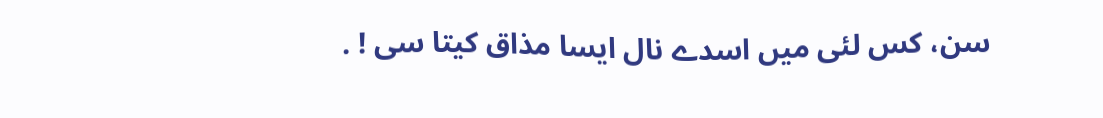سن، کس لئی میں اسدے نال ایسا مذاق کیتا سی ! .